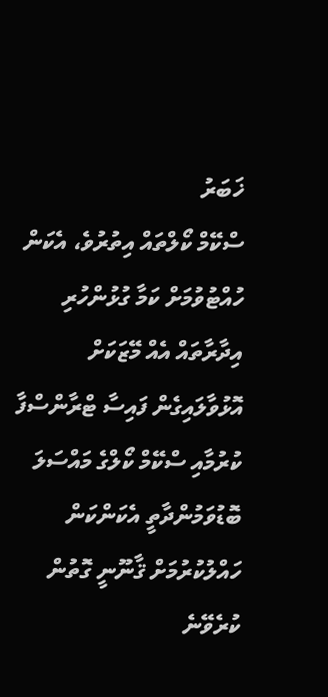ޚަބަރު
ސްކޭމް ކޯލްތައް އިތުރުވެ، އެކަން ހުއްޓުވުމަށް ކަމާ ގުޅުންހުރި އިދާރާތައް އެއް މޭޒަކަށް
އޮޅުވާލައިގެން ފައިސާ ޓްރާންސްފާ ކުރުމާއި ސްކޭމް ކޯލްގެ މައްސަލަ ބޮޑުވަމުންދާތީ އެކަންކަން ހައްލުކުރުމަށް ޤާނޫނީ ގޮތުން ކުރެވޭނެ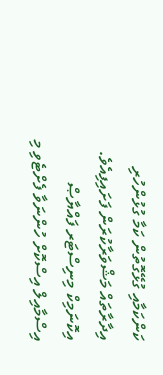ކަންކަމާއި ގުޅޭގޮތުން ކަމާ ގުޅުންހުރި އިދާރާތައް މަޝްވަރާކުރަން ފަށައިފިއެވެ.
އިކޮނަމިކް މިނިސްޓަރ ފައްޔާޞް އިސްމާއިލް އިސްކޮށް ހުންނަވާ ފެށްޓެވި މި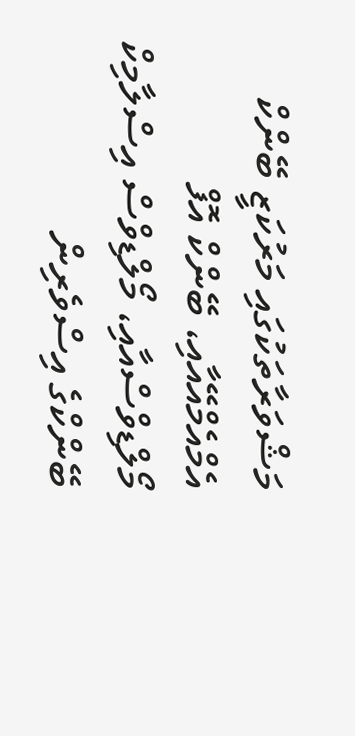މަޝްވަރާތަކުގައި މަރުކަޒީ ބޭންކް އެމްއެމްއޭއާއި، ބޭންކް އޮފް މޯލްޑިވްސްއާއި، މޯލްޑިވްސް އިސްލާމިކް ބޭންކްގެ އިސްވެރިން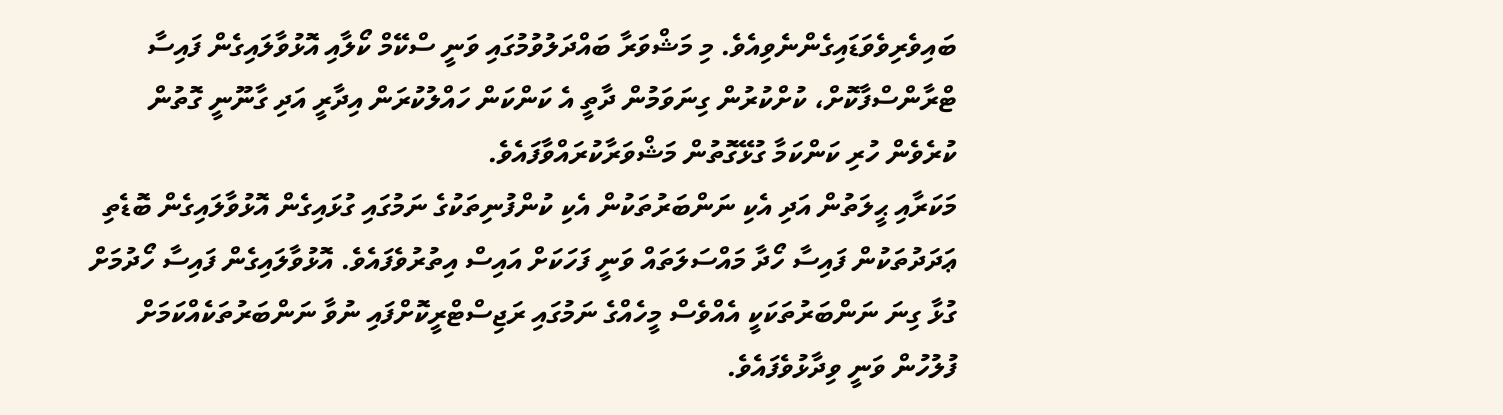ބައިވެރިވެވަޑައިގެންނެވިއެވެ. މި މަޝްވަރާ ބައްދަލުވުމުގައި ވަނީ ސްކޭމް ކޯލާއި އޮޅުވާލައިގެން ފައިސާ ޓްރާންސްފާކޮށް، ކުށްކުރުން ގިނަވަމުން ދާތީ އެ ކަންކަން ހައްލުކުރަން އިދާރީ އަދި ގާނޫނީ ގޮތުން ކުރެވެން ހުރި ކަންކަމާ ގުޅޭގޮތުން މަޝްވަރާކުރައްވާފައެވެ.
މަކަރާއި ޙީލަތުން އަދި އެކި ނަންބަރުތަކުން އެކި ކުންފުނިތަކުގެ ނަމުގައި ގުޅައިގެން އޮޅުވާލައިގެން ބޮޑެތި ޢަދަދުތަކުން ފައިސާ ހޯދާ މައްސަލަތައް ވަނީ ފަހަކަށް އައިސް އިތުރުވެފައެވެ. އޮޅުވާލައިގެން ފައިސާ ހޯދުމަށް ގުޅާ ގިނަ ނަންބަރުތަކަކީ އެއްވެސް މީހެއްގެ ނަމުގައި ރަޖިސްޓްރީކޮށްފައި ނުވާ ނަންބަރުތަކެއްކަމަށް ފުލުހުން ވަނީ ވިދާޅުވެފައެވެ.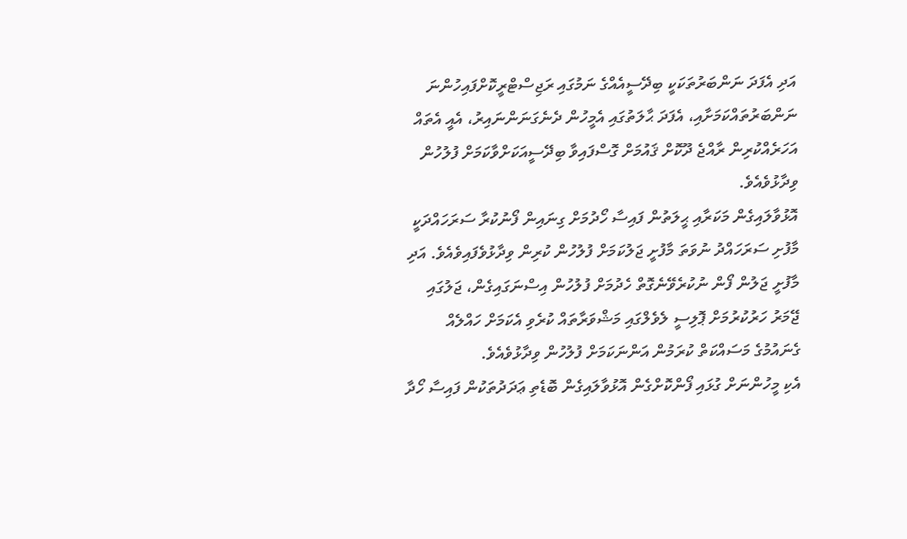އަދި އެފަދަ ނަންބަރުތަކަކީ ބިދޭސީއެއްގެ ނަމުގައި ރަޖިސްޓްރީކޮށްފައިހުންނަ ނަންބަރުތައްކަމަށާއި، އެފަދަ ޙާލަތުގައި އެމީހުން ދެނެގަނަންނައިރު، އެއީ އެތައް އަހަރެއްކުރިން ރާއްޖެ ދޫކޮށް ޤައުމަށް ގޮސްފައިވާ ބިދޭސީއަކަށްވާކަމަށް ފުލުހުން ވިދާޅުވެއެވެ.
އޮޅުވާލައިގެން މަކަރާއި ޙީލަތުން ފައިސާ ހޯދުމަށް ގިނައިން ފޯނުކުރާ ސަރަހައްދަކީ މާފުށި ސަރަހައްދު ނުވަތަ މާފުށީ ޖަލުކަމަށް ފުލުހުން ކުރިން ވިދާޅުވެފައިވެއެވެ. އަދި މާފުށީ ޖަލުން ފޯން ނުކުރެވޭނެގޮތް ހެދުމަށް ފުލުހުން އިސްނަގައިގެން، ޖަލުގައި ޖޭމަރު ހަރުކުރުމަށް ޕޮލިސީ ލެވެލްގައި މަޝްވަރާތައް ކުރެވި އެކަމަށް ހައްލެއް ގެނައުމުގެ މަސައްކަތް ކުރަމުން އަންނަކަމަށް ފުލުހުން ވިދާޅުވެއެވެ.
އެކި މީހުންނަށް ގުޅައި ފޯންކޮށްގެން އޮޅުވާލައިގެން ބޮޑެތި ޢަދަދުތަކުން ފައިސާ ހޯދާ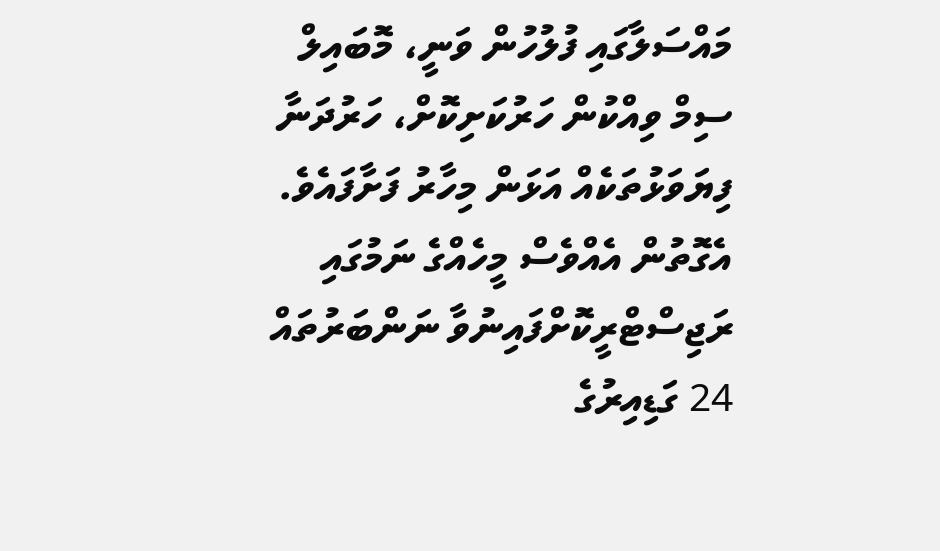މައްސަލާގައި ފުލުހުން ވަނީ، މޮބައިލް ސިމް ވިއްކުން ހަރުކަށިކޮށް، ހަރުދަނާ ފިޔަވަޅުތަކެއް އަޅަން މިހާރު ފަށާފައެވެ. އެގޮތުން އެއްވެސް މީހެއްގެ ނަމުގައި ރަޖިސްޓްރީކޮށްފައިނުވާ ނަންބަރުތައް 24 ގަޑިއިރުގެ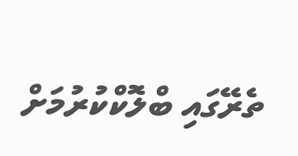ތެރޭގައި ބްލޮކްކުރުމަށް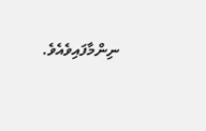ނިންމާފައިވެއެވެ.